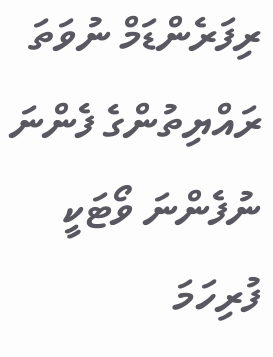ރިފަރެންޑަމް ނުވަތަ ރައްޔިތުންގެ ފެންނަ ނުފެންނަ ވޯޓަކީ ފުރިހަމަ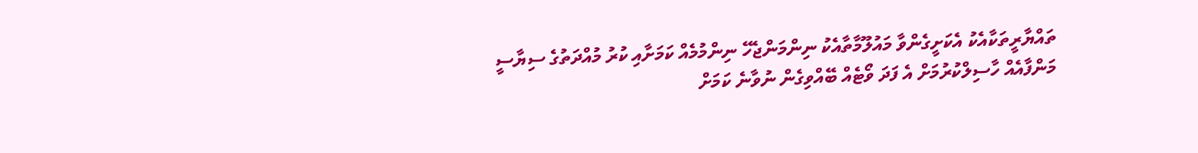ތައްޔާރީތަކާއެކު އެކަށީގެންވާ މައުލޫމާތާއެކު ނިންމަންޖެހޭ ނިންމުމެއް ކަމަށާއި ކުރު މުއްދަތުގެ ސިޔާސީ މަންފާއެއް ހާސިލްކުރުމަށް އެ ފަދަ ވޯޓެއް ބޭއްވިގެން ނުވާނެ ކަމަށް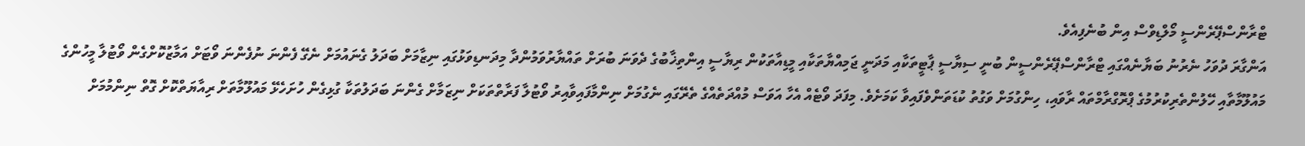ޓްރާންސްޕޭރެންސީ މޯލްޑިވްސް އިން ބުނެފިއެވެ.
އަންގާރަ ދުވަހު ނެރުނު ބަޔާނެއްގައި ޓްރާންސްޕޭރެންސީން ބުނީ ސިޔާސީ ޕާޓީތަކާއި މަދަނީ ޖަމިއްޔާތަކާއި މީޑިއާތަކުން ރިޔާސީ އިންތިޚާބުގެ ދެވަނަ ބުރަށް ތައްޔާރުވަމުންދާ މިދަނޑިވަޅުގައި ނިޒާމަށް ބަދަލު ގެނައުމަށް ނެގޭ ފެންނަ ނުފެންނަ ވޯޓަށް އަމާޒުކޮށްގެން ވޯޓުލާ މީހުންގެ މައުލޫމާތާއި ހޭލުންތެރިކުރުމުގެ ޕްރޮގްރާމްތައް ރާވައި، ހިންގުމަށް ވަގުތު ކުޑަތަންވެފައިވާ ކަމަށެވެ. މިފަދަ ވޯޓެއް އެހާ އަވަސް މުއްދަތެއްގެ ތެރޭގައި ނެގުމަށް ނިންމާފައިވާއިރު ވޯޓުލާ ފަރާތްތަކަށް ނިޒަމާށް ގެންނަ ބަދަލުތަކާ ގުޅިގެން ހުށަހެޅޭ މައުލޫމާތަށް ރިއާޔަތްކޮށް ގޮތް ނިންމުމަށް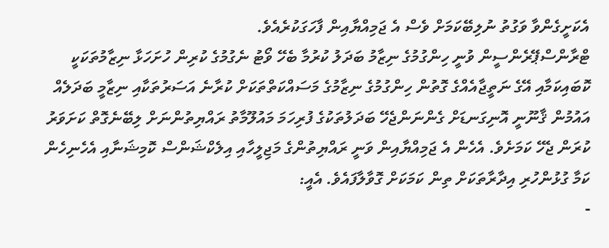އެކަށީގެންވާ ވަގުތު ނުލިބޭކަމަށް ވެސް އެ ޖަމިއްޔާއިން ފާހަގަކުރެއެވެ.
ޓްރާންސްޕޭރެންސީން ވުނީ ހިންގުމުގެ ނިޒާމު ބަދަލު ކުރުމާ ބެހޭ ވޯޓު ނެގުމުގެ ކުރިން ހުށަހަޅާ ނިޒާމުތަކަކީ ކޮބައިކަމާއި އޭގެ ނަތީޖާއެއްގެ ގޮތުން ހިންގުމުގެ ނިޒާމުގެ މަސައްކަތްތަކަށް ކުރާނެ އަސަރުތަކާއި ނިޒާމީ ބަދަލެއް އައުމުން ޤާނޫނީ އޮނިގަނޑަށް ގެންނަންޖެހޭ ބަދަލުތަކުގެ ފުރިހަމަ މައުލޫމާތު ރައްޔިތުންނަށް ލިބޭނެގޮތް ކަށަވަރު ކުރަން ޖެހޭ ކަމަށެވެ. އެހެން އެ ޖަމިއްޔާއިން ވަނީ ރައްޔިތުންގެ މަޖިލީހާއި އިލެކްޝަންސް ކޮމިޝަނާއި އެހެނިހެން ކަމާ ގުޅުންހުރި އިދާރާތަކަށް ތިން ކަމަކަށް ގޮވާލާފައެވެ. އެއީ:
-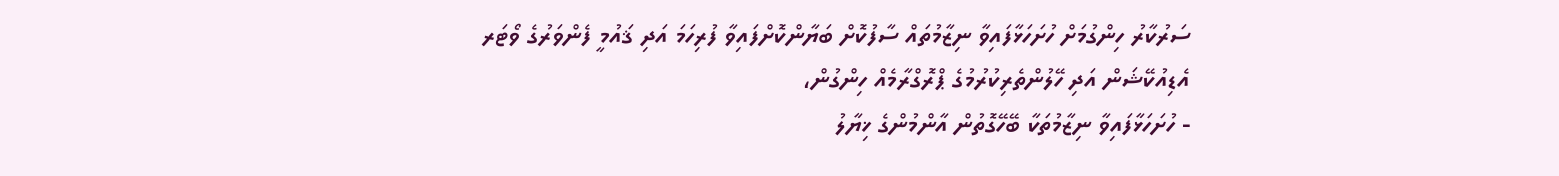ސަރުކާރު ހިންގުމަށް ހުށަހަޅާފައިވާ ނިޒާމުތައް ސާފުކޮށް ބަޔާންކޮށްފައިވާ ފުރިހަމަ އަދި ޤައުމީ ފެންވަރުގެ ވޯޓަރ އެޑިއުކޭޝަން އަދި ހޭލުންތެރިކުރުމުގެ ޕްރޮގްރާމެއް ހިންގުން،
- ހުށަހަޅާފައިވާ ނިޒާމުތަކާ ބޭހޭގޮތުން އާންމުންގެ ޚިޔާލު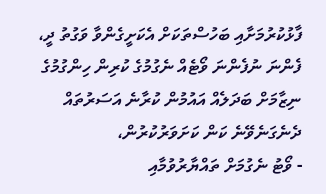ފާޅުކުރުމަށާއި ބަހުސްތަކަށް އެކަށީގެންވާ ވަގުތު ދީ، ފެންނަ ނުފެންނަ ވޯޓެއް ނެގުމުގެ ކުރިން ހިންގުމުގެ ނިޒާމަށް ބަދަލެއް އައުމުން ކުރާނެ އަސަރުތައް ދެނެގަނެވޭނެ ކަން ކަށަވަރުކުރުން،
- ވޯޓު ނެގުމަށް ތައްޔާރުވުމާއި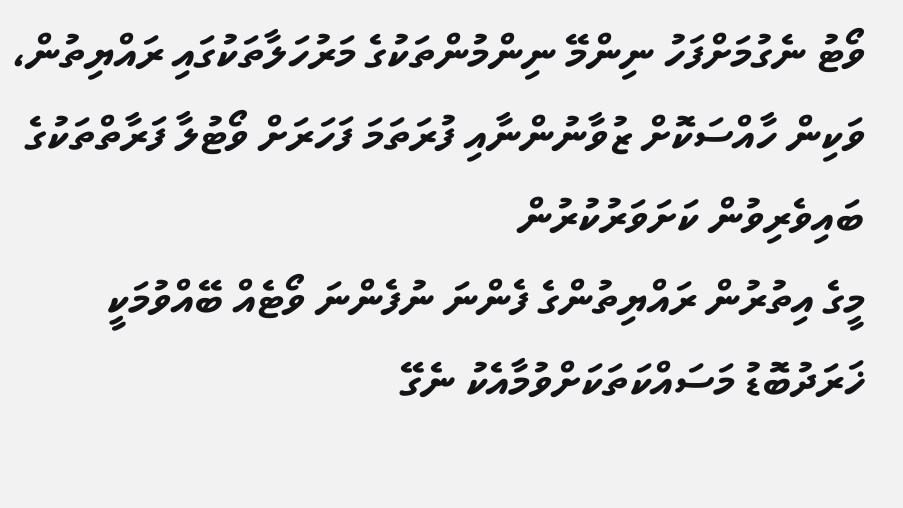ވޯޓު ނެގުމަށްފަހު ނިންމޭ ނިންމުންތަކުގެ މަރުހަލާތަކުގައި ރައްޔިތުން، ވަކިން ހާއްސަކޮށް ޒުވާނުންނާއި ފުރަތަމަ ފަހަރަށް ވޯޓުލާ ފަރާތްތަކުގެ ބައިވެރިވުން ކަށަވަރުކުރުން
މީގެ އިތުރުން ރައްޔިތުންގެ ފެންނަ ނުފެންނަ ވޯޓެއް ބޭއްވުމަކީ ޚަރަދުބޮޑު މަސައްކަތަކަށްވުމާއެކު ނެގޭ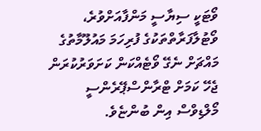ވޯޓަކީ ސިޔާސީ މަންފާއަށްވުރެ، ވޯޓުލާފަރާތްތަކުގެ ފުރިހަމަ މައުލޫމާތުގެ މައްޗަށް ނެގޭ ވޯޓެއްކަން ކަށަވަރުކުރަން ޖެހޭ ކަމަށް ޓްރާންސްޕޭރެންސީ މޯލްޑިވްސް އިން ބުންޏެވެ.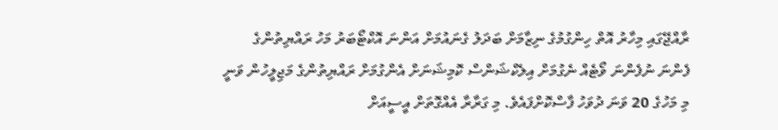ރާއްޖޭގައި މިހާރު އޮތް ހިންގުމުގެ ނިޒާމަށް ބަދަލު ގެނައުމަށް އަންނަ އޮކްޓޯބަރު މަހު ރައްޔިތުންގެ ފެންނަ ނުފެންނަ ވޯޓެއް ނެގުމަށް އިލެކްޝަންސް ކޮމިޝަނަށް އެންގުމަށް ރައްޔިތުންގެ މަޖިލީހުން ވަނީ މި މަހުގެ 20 ވަނަ ދުވަހު ފާސްކޮށްފައެވެ. މި ގަރާރާ އެއްގޮތަށް އީސީއަށް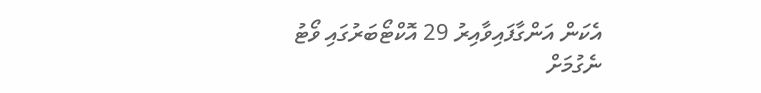އެކަން އަންގާފައިވާއިރު 29 އޮކްޓޯބަރުގައި ވޯޓު ނެގުމަށް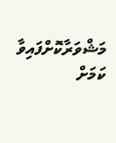މަޝްވަރާކޮށްފައިވާ ކަމަށް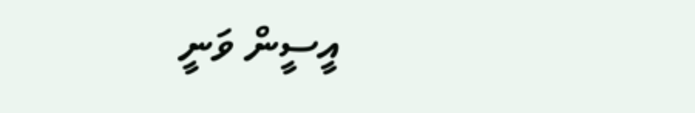އީސީން ވަނީ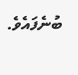ބުނެފައެވެ.